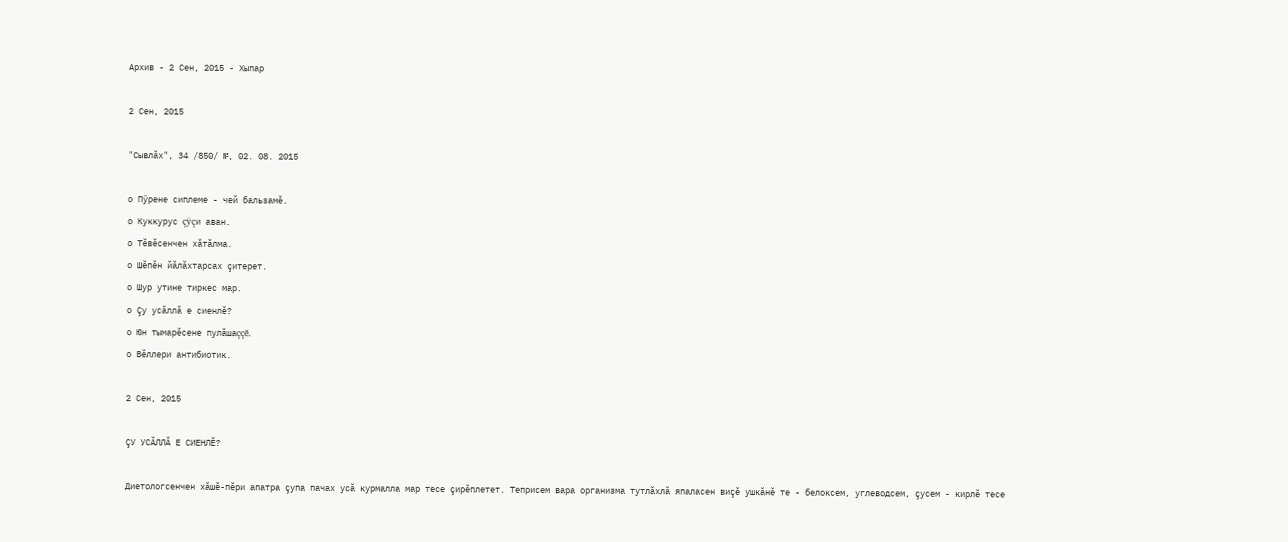Архив - 2 Сен, 2015 - Хыпар

2 Сен, 2015

"Сывлăх", 34 /850/ №, 02. 08. 2015

о Пÿрене сиплеме - чей бальзамĕ.
о Куккурус çÿçи аван.
о Тĕвĕсенчен хăтăлма.
о Шĕпĕн йăлăхтарсах çитерет.
о Шур утине тиркес мар.
о Çу усăллă е сиенлĕ?
о Юн тымарĕсене пулăшаççĕ.
о Вĕллери антибиотик.

2 Сен, 2015

ÇУ УСĂЛЛĂ Е СИЕНЛĔ?

Диетологсенчен хăшĕ-пĕри апатра çупа пачах усă курмалла мар тесе çирĕплетет. Теприсем вара организма тутлăхлă япаласен виçĕ ушкăнĕ те - белоксем, углеводсем, çусем - кирлĕ тесе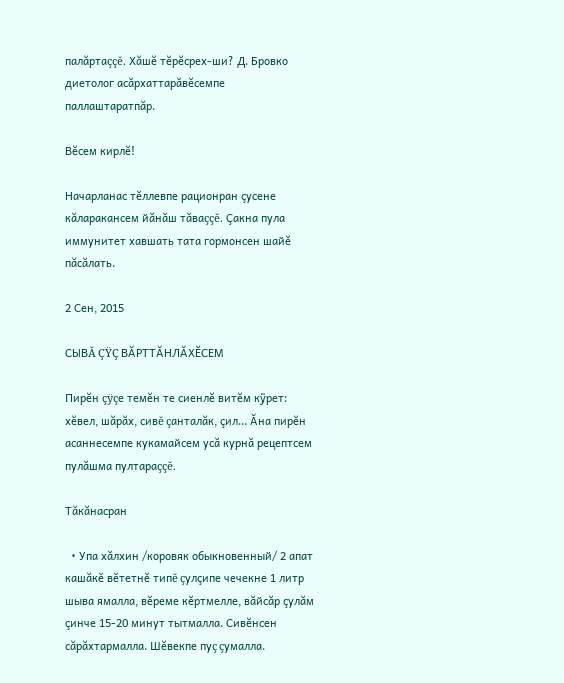палăртаççĕ. Хăшĕ тĕрĕсрех-ши? Д. Бровко диетолог асăрхаттарăвĕсемпе паллаштаратпăр.

Вĕсем кирлĕ!

Начарланас тĕллевпе рационран çусене кăларакансем йăнăш тăваççĕ. Çакна пула иммунитет хавшать тата гормонсен шайĕ пăсăлать.

2 Сен, 2015

СЫВĂ ÇŸÇ ВĂРТТĂНЛĂХĔСЕМ

Пирĕн çÿçе темĕн те сиенлĕ витĕм кÿрет: хĕвел, шăрăх, сивĕ çанталăк, çил... Ăна пирĕн асаннесемпе кукамайсем усă курнă рецептсем пулăшма пултараççĕ.

Тăкăнасран

  • Упа хăлхин /коровяк обыкновенный/ 2 апат кашăкĕ вĕтетнĕ типĕ çулçипе чечекне 1 литр шыва ямалла, вĕреме кĕртмелле, вăйсăр çулăм çинче 15-20 минут тытмалла. Сивĕнсен сăрăхтармалла. Шĕвекпе пуç çумалла.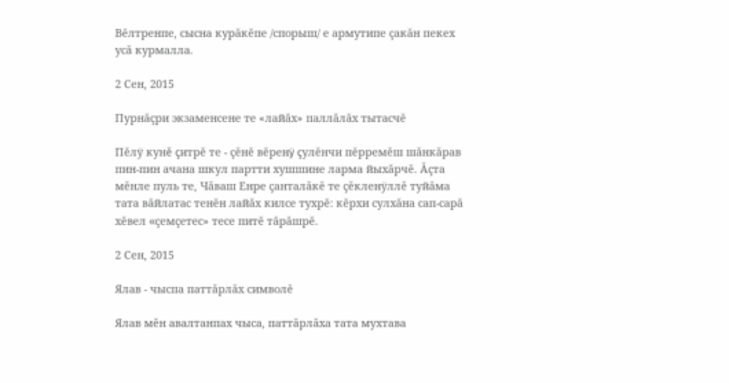Вĕлтренпе, сысна курăкĕпе /спорыш/ е армутипе çакăн пекех усă курмалла.

2 Сен, 2015

Пурнăçри экзаменсене те «лайăх» паллăлăх тытасчĕ

Пĕлÿ кунĕ çитрĕ те - çĕнĕ вĕренÿ çулĕнчи пĕрремĕш шăнкăрав пин-пин ачана шкул партти хушшине ларма йыхăрчĕ. Ăçта мĕнле пуль те, Чăваш Енре çанталăкĕ те çĕкленÿллĕ туйăма тата вăйлатас тенĕн лайăх килсе тухрĕ: кĕрхи сулхăна сап-сарă хĕвел «çемçетес» тесе питĕ тăрăшрĕ.

2 Сен, 2015

Ялав - чыспа паттăрлăх символĕ

Ялав мĕн авалтанпах чыса, паттăрлăха тата мухтава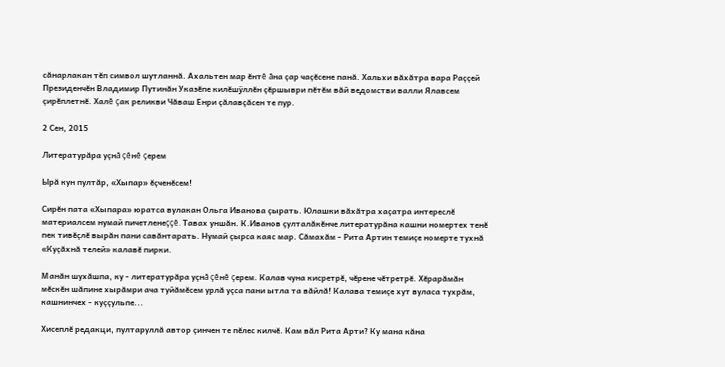сăнарлакан тĕп символ шутланнă. Ахальтен мар ĕнтĕ ăна çар чаçĕсене панă. Хальхи вăхăтра вара Раççей Президенчĕн Владимир Путинăн Указĕпе килĕшÿллĕн çĕршыври пĕтĕм вăй ведомстви валли Ялавсем çирĕплетнĕ. Халĕ çак реликви Чăваш Енри çăлавçăсен те пур.

2 Сен, 2015

Литературăра уçнă çĕнĕ çерем

Ырă кун пултăр, «Хыпар» ĕçченĕсем!

Сирĕн пата «Хыпара» юратса вулакан Ольга Иванова çырать. Юлашки вăхăтра хаçатра интереслĕ материалсем нумай пичетленеççĕ. Тавах уншăн. К.Иванов çулталăкĕнче литературăна кашни номертех тенĕ пек тивĕçлĕ вырăн пани савăнтарать. Нумай çырса каяс мар. Сăмахăм - Рита Артин темиçе номерте тухнă «Куçăхнă телей» калавĕ пирки.

Манăн шухăшпа, ку - литературăра уçнă çĕнĕ çерем. Калав чуна кисретрĕ, чĕрене чĕтретрĕ. Хĕрарăмăн мĕскĕн шăпине хырăмри ача туйăмĕсем урлă уçса пани ытла та вăйлă! Калава темиçе хут вуласа тухрăм, кашнинчех - куççульпе...

Хисеплĕ редакци, пултаруллă автор çинчен те пĕлес килчĕ. Кам вăл Рита Арти? Ку мана кăна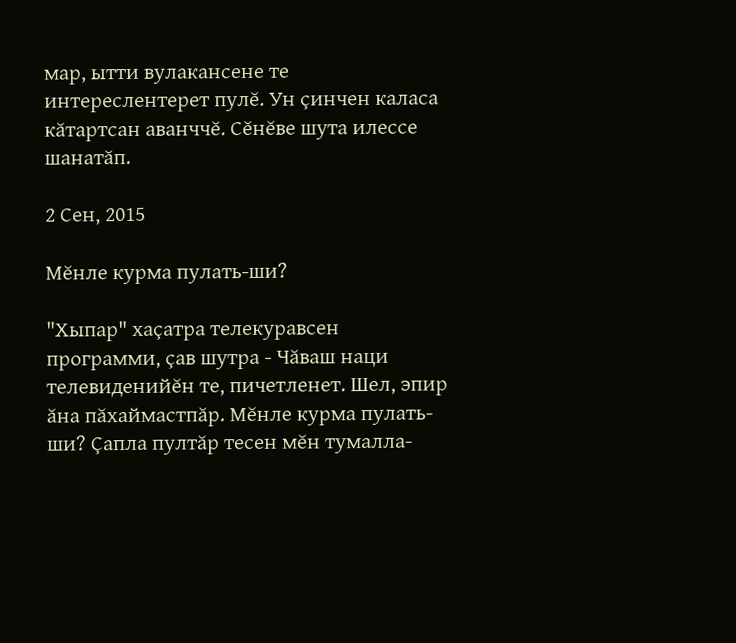мар, ытти вулакансене те интереслентерет пулĕ. Ун çинчен каласа кăтартсан аванччĕ. Сĕнĕве шута илессе шанатăп.

2 Сен, 2015

Мĕнле курма пулать-ши?

"Хыпар" хаçатра телекуравсен программи, çав шутра - Чăваш наци телевиденийĕн те, пичетленет. Шел, эпир ăна пăхаймастпăр. Мĕнле курма пулать-ши? Çапла пултăр тесен мĕн тумалла-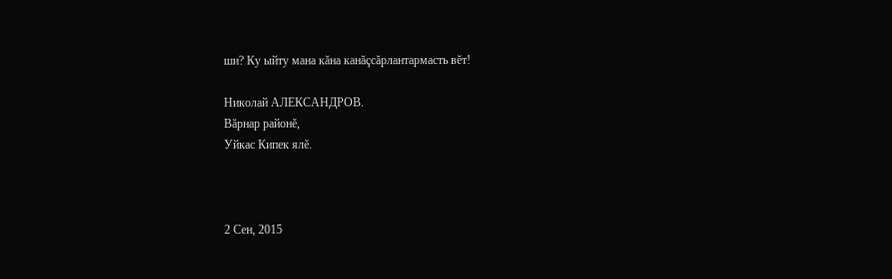ши? Ку ыйту мана кăна канăçсăрлантармасть вĕт!

Николай АЛЕКСАНДРОВ.
Вăрнар районĕ,
Уйкас Кипек ялĕ.



2 Сен, 2015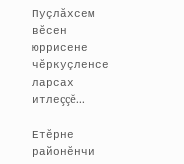Пуçлăхсем вĕсен юррисене чĕркуçленсе ларсах итлеççĕ...

Етĕрне районĕнчи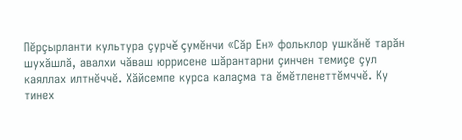Пĕрçырланти культура çурчĕ çумĕнчи «Сăр Ен» фольклор ушкăнĕ тарăн шухăшлă, авалхи чăваш юррисене шăрантарни çинчен темиçе çул каяллах илтнĕччĕ. Хăйсемпе курса калаçма та ĕмĕтленеттĕмччĕ. Ку тинех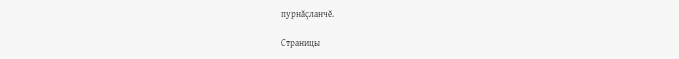пурнăçланчĕ.

Страницы